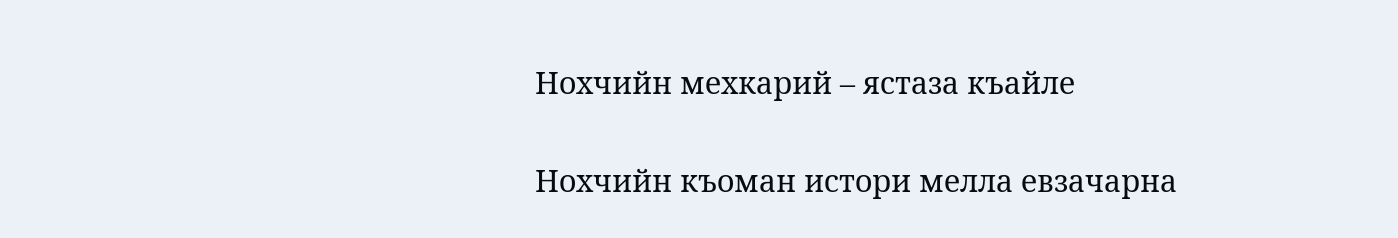Нохчийн мехкарий – ястаза къайле

Нохчийн къоман истори мелла евзачарна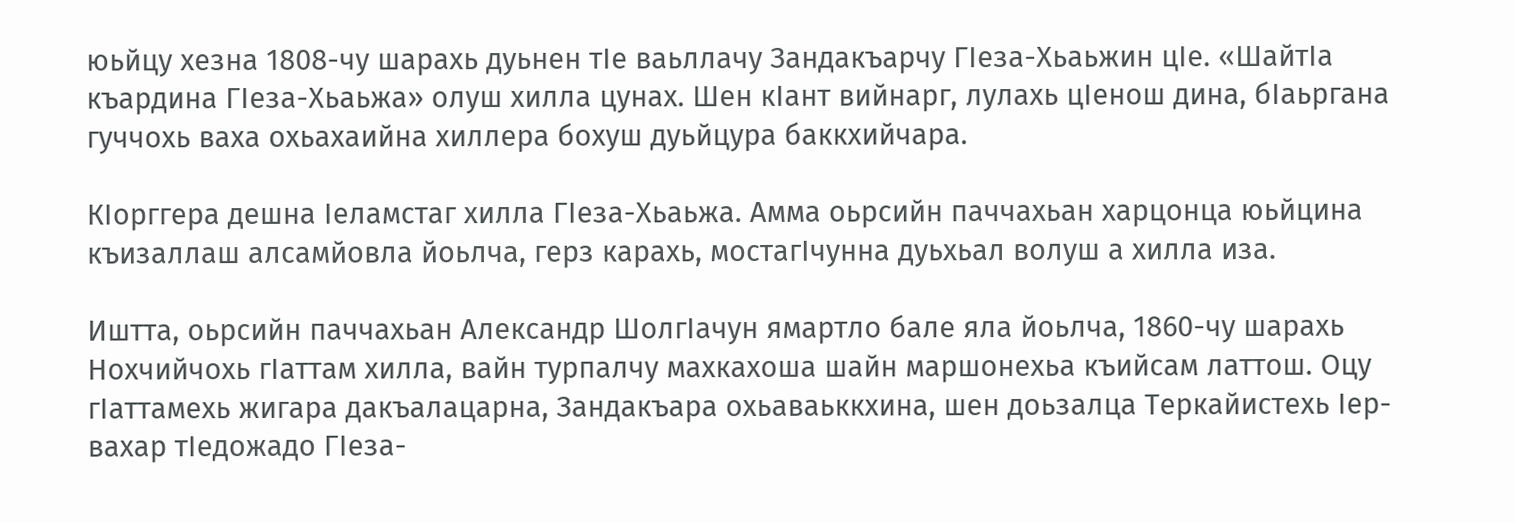юьйцу хезна 1808-чу шарахь дуьнен тIе ваьллачу Зандакъарчу ГIеза-Хьаьжин цIе. «ШайтIа къардина ГIеза-Хьаьжа» олуш хилла цунах. Шен кIант вийнарг, лулахь цIенош дина, бIаьргана гуччохь ваха охьахаийна хиллера бохуш дуьйцура баккхийчара.

КIорггера дешна Iеламстаг хилла ГIеза-Хьаьжа. Амма оьрсийн паччахьан харцонца юьйцина къизаллаш алсамйовла йоьлча, герз карахь, мостагIчунна дуьхьал волуш а хилла иза.

Иштта, оьрсийн паччахьан Александр ШолгIачун ямартло бале яла йоьлча, 1860-чу шарахь Нохчийчохь гIаттам хилла, вайн турпалчу махкахоша шайн маршонехьа къийсам латтош. Оцу гIаттамехь жигара дакъалацарна, Зандакъара охьаваьккхина, шен доьзалца Теркайистехь Iер-вахар тIедожадо ГIеза-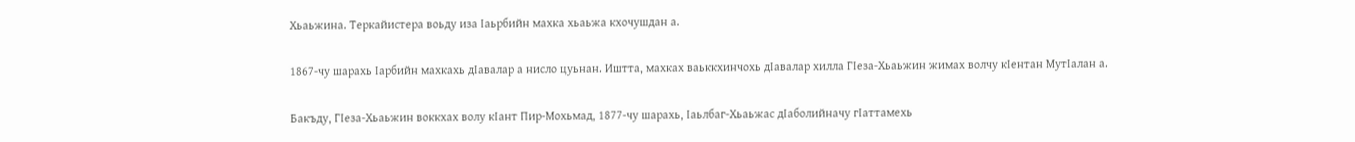Хьаьжина. Теркайистера воьду иза Iаьрбийн махка хьаьжа кхочушдан а.

1867-чу шарахь Iарбийн махкахь дIавалар а нисло цуьнан. Иштта, махках ваьккхинчохь дIавалар хилла ГIеза-Хьаьжин жимах волчу кIентан МутIалан а.

Бакъду, ГIеза-Хьаьжин воккхах волу кIант Пир-Мохьмад, 1877-чу шарахь, Iаьлбаг-Хьаьжас дIаболийначу гIаттамехь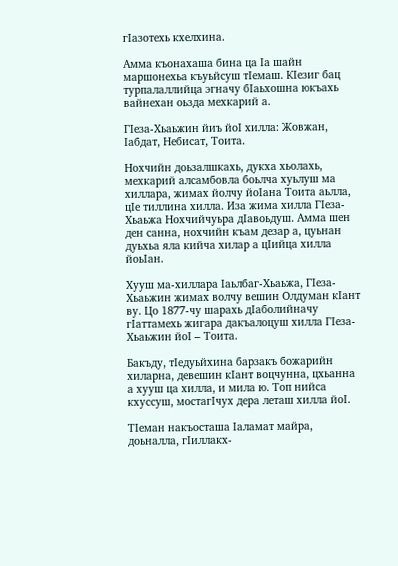гIазотехь кхелхина.

Амма къонахаша бина ца Iа шайн маршонехьа къуьйсуш тIемаш. КIезиг бац турпалаллийца эгначу бIаьхошна юкъахь вайнехан оьзда мехкарий а.

ГIеза-Хьаьжин йиъ йоI хилла: Жовжан, Iабдат, Небисат, Тоита.

Нохчийн доьзалшкахь, дукха хьолахь, мехкарий алсамбовла боьлча хуьлуш ма хиллара, жимах йолчу йоIана Тоита аьлла, цIе тиллина хилла. Иза жима хилла ГIеза-Хьаьжа Нохчийчуьра дIавоьдуш. Амма шен ден санна, нохчийн къам дезар а, цуьнан дуьхьа яла кийча хилар а цIийца хилла йоьIан.

Хууш ма-хиллара Iаьлбаг-Хьаьжа, ГIеза-Хьаьжин жимах волчу вешин Олдуман кIант ву. Цо 1877-чу шарахь дIаболийначу гIаттамехь жигара дакъалоцуш хилла ГIеза-Хьаьжин йоI – Тоита.

Бакъду, тIедуьйхина барзакъ божарийн хиларна, девешин кIант воцчунна, цхьанна а хууш ца хилла, и мила ю. Топ нийса кхуссуш, мостагIчух дера леташ хилла йоI.

ТIеман накъосташа Iаламат майра, доьналла, гIиллакх-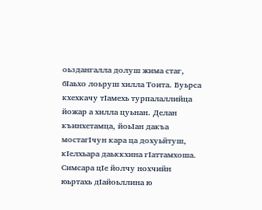оьздангалла долуш жима стаг, бIаьхо лоьруш хилла Тоита. Буьрса кхехкачу тIамехь турпалаллийца йожар а хилла цуьнан. Делан къинхетамца, йоьIан дакъа мостагIчун кара ца дохуьйтуш, кIелхьара даьккхина гIаттамхоша. Симсара цIе йолчу нохчийн юьртахь дIайоьллина ю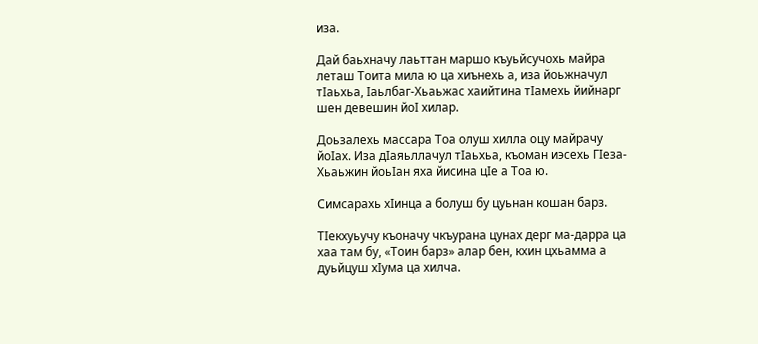иза.

Дай баьхначу лаьттан маршо къуьйсучохь майра леташ Тоита мила ю ца хиънехь а, иза йоьжначул тIаьхьа, Iаьлбаг-Хьаьжас хаийтина тIамехь йийнарг шен девешин йоI хилар.

Доьзалехь массара Тоа олуш хилла оцу майрачу йоIах. Иза дIаяьллачул тIаьхьа, къоман иэсехь ГIеза-Хьаьжин йоьIан яха йисина цIе а Тоа ю.

Симсарахь хIинца а болуш бу цуьнан кошан барз.

ТIекхуьучу къоначу чкъурана цунах дерг ма-дарра ца хаа там бу, «Тоин барз» алар бен, кхин цхьамма а дуьйцуш хIума ца хилча.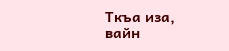Ткъа иза, вайн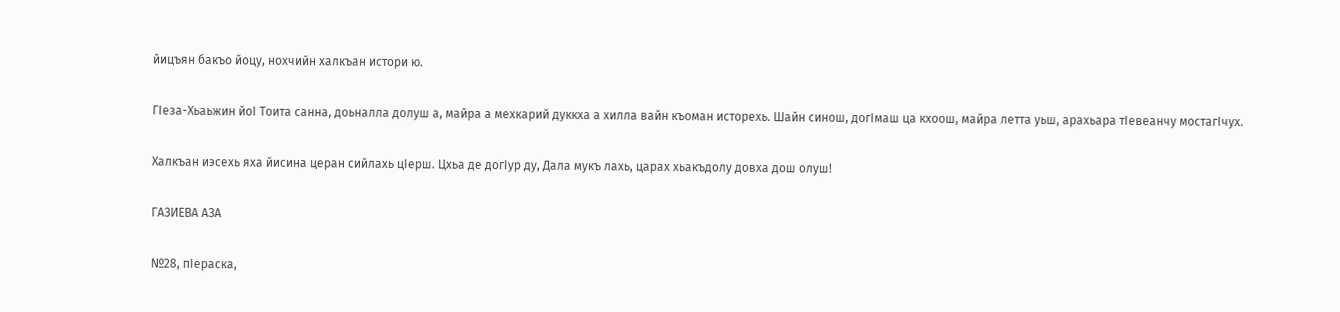йицъян бакъо йоцу, нохчийн халкъан истори ю.

ГIеза-Хьаьжин йоI Тоита санна, доьналла долуш а, майра а мехкарий дуккха а хилла вайн къоман исторехь. Шайн синош, догIмаш ца кхоош, майра летта уьш, арахьара тIевеанчу мостагIчух.

Халкъан иэсехь яха йисина церан сийлахь цIерш. Цхьа де догIур ду, Дала мукъ лахь, царах хьакъдолу довха дош олуш!

ГАЗИЕВА АЗА

№28, пIераска,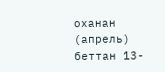оханан (апрель) беттан 13-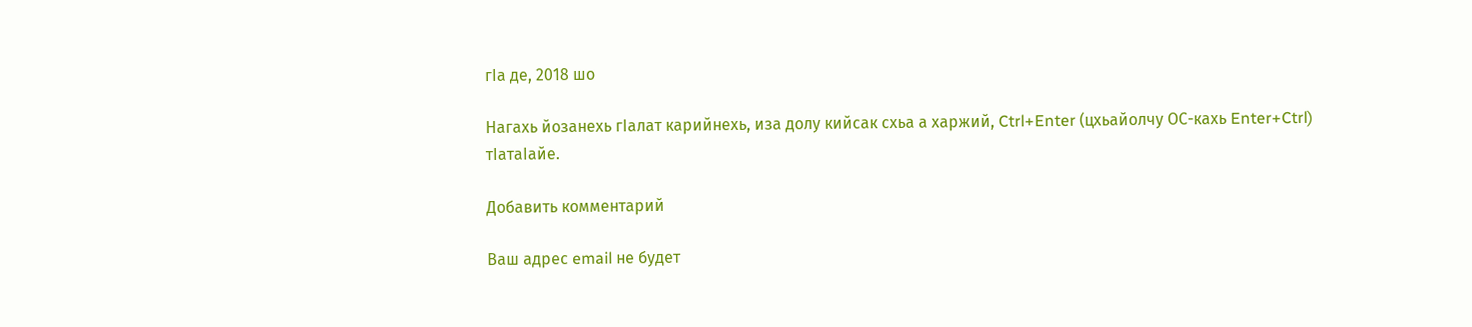гIа де, 2018 шо

Нагахь йозанехь гIалат карийнехь, иза долу кийсак схьа а харжий, Ctrl+Enter (цхьайолчу ОС-кахь Enter+Ctrl) тIатаIайе.

Добавить комментарий

Ваш адрес email не будет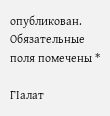опубликован. Обязательные поля помечены *

ГIалат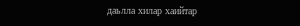даьлла хилар хаийтар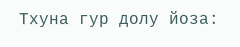Тхуна гур долу йоза: